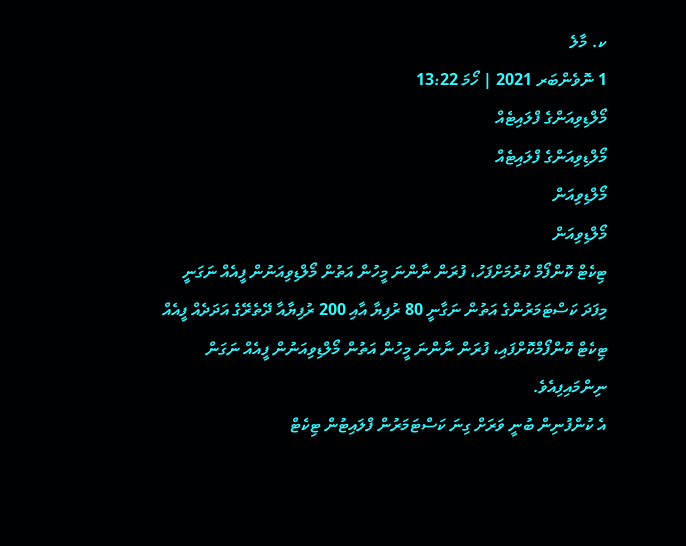ކ. މާލެ
1 ނޮވެންބަރ 2021 | ހޯމަ 13:22
މޯލްޑިވިއަންގެ ފްލައިޓެއް
މޯލްޑިވިއަންގެ ފްލައިޓެއް
މޯލްޑިވިއަން
މޯލްޑިވިއަން
ޓިކެޓް ކޮންފޯމް ކުރުމަށްފަހު، ފުރަން ނާންނަ މީހުން އަތުން މޯލްޑިވިއަނުން ފީއެއް ނަގަނީ
މިފަދަ ކަސްޓަމަރުންގެ އަތުން ނަގާނީ 80 ރުފިޔާ އާއި 200 ރުފިޔާއާ ދޭތެރޭގެ އަދަދެއް ފީއެއް
ޓިކެޓް ކޮންފޯމްކޮށްފައި، ފުރަން ނާންނަ މީހުން އަތުން މޯލްޑިވިއަނުން ފީއެއް ނަގަން ނިންމައިފިއެވެ.
އެ ކުންފުނިން ބުނީ ވަރަށް ގިނަ ކަސްޓަމަރުން ފްލައިޓުން ޓިކެޓް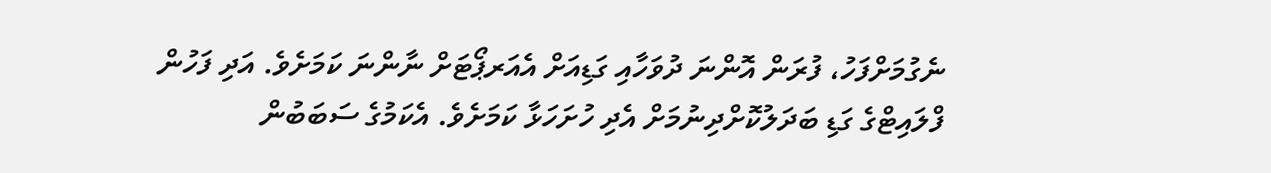ނެގުމަށްފަހު، ފުރަން އޮންނަ ދުވަހާއި ގަޑިއަށް އެއަރޕޯޓަށް ނާންނަ ކަމަށެވެ. އަދި ފަހުން ފްލައިޓްގެ ގަޑި ބަދަލުކޮށްދިނުމަށް އެދި ހުށަހަޅާ ކަމަށެވެ. އެކަމުގެ ސަބަބުން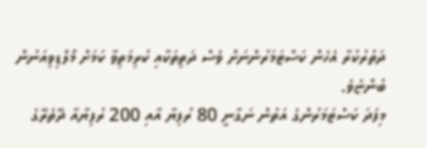ދަތުރުކުރާ އެހެން ކަސްޓަމަރުންނަށް ވެސް ދަތިތަކާއި ކުރިމަތިވާ ކަމަށް މޯލްޑިވިއަނުން ބުންޏެވެ.
މިފަދަ ކަސްޓަމަރުންގެ އަތުން ނަގާނީ 80 ރުފިޔާ އާއި 200 ރުފިޔާއާ ދޭތެރޭގެ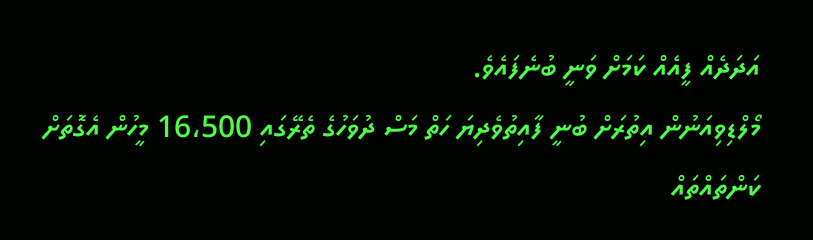އަދަދެއް ފީއެއް ކަމަށް ވަނީ ބުނެފައެވެ.
މޯލްޑިވިއަނުން އިތުރަށް ބުނީ ފާއިތުވެދިޔަ ހަތް މަސް ދުވަހުގެ ތެރޭގައި 16،500 މީހުން އެގޮތަށް ކަންތައްތައް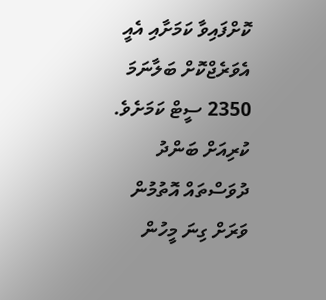ކޮށްފައިވާ ކަމަށާއި އެއީ އެވަރެޖްކޮށް ބަލާނަމަ 2350 ސީޓް ކަމަށެވެ.
ކުރިއަށް ބަންދު ދުވަސްތައް އޮތުމުން ވަރަށް ގިނަ މީހުން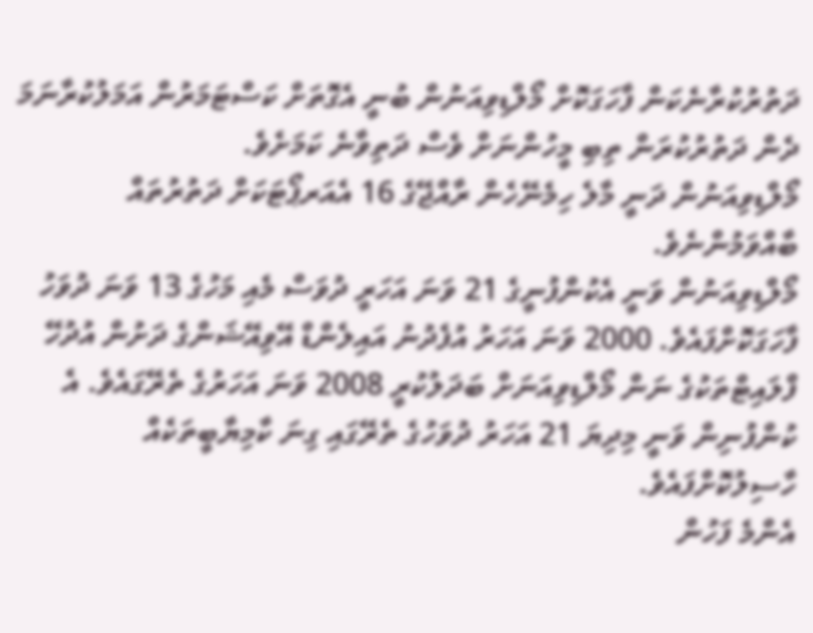ދަތުރުކުރާނެކަން ފާހަގަކޮށް މޯލްޑިވިއަނުން ބުނީ އެގޮތަށް ކަސްޓަމަރުން އަމަލުކުރާނަމަ ދެން ދަތުރުކުރަން ތިބި މީހުންނަށް ވެސް ދަތިވާނެ ކަމަށެވެ.
މޯލްޑިވިއަނުން ދަނީ މާލެ ހިމެނޭހެން ރާއްޖޭގެ 16 އެއަރޕޯޓަކަށް ދަތުރުތައް ބާއްވަމުންނެވެ.
މޯލްޑިވިއަނުން ވަނީ އެކުންފުނީގެ 21 ވަނަ އަހަރީ ދުވަސް މެއި މަހުގެ 13 ވަނަ ދުވަހު ފާހަގަކޮށްފައެވެ. 2000 ވަނަ އަހަރު އުފެދުނު އައިލެންޑް އޭވިއޭޝަންގެ ދަށުން އުދުހޭ ފްލައިޓްތަކުގެ ނަން މޯލްޑިވިއަނަށް ބަދަލުކުރީ 2008 ވަނަ އަހަރުގެ ތެރޭގައެވެ. އެ ކުންފުނިން ވަނީ މިދިޔަ 21 އަހަރު ދުވަހުގެ ތެރޭގައި ގިނަ ކާމިޔާބީތަކެއް ހާސިލުކޮށްފައެވެ.
އެންމެ ފަހުން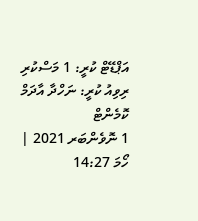އަޕްޑޭޓް ކުރީ: 1 މަސްކުރި
ރިވިއު ކުރީ: ނަހްދާ އާދަމް
ކޮމެންޓް
1 ނޮވެންބަރ 2021 | ހޯމަ 14:27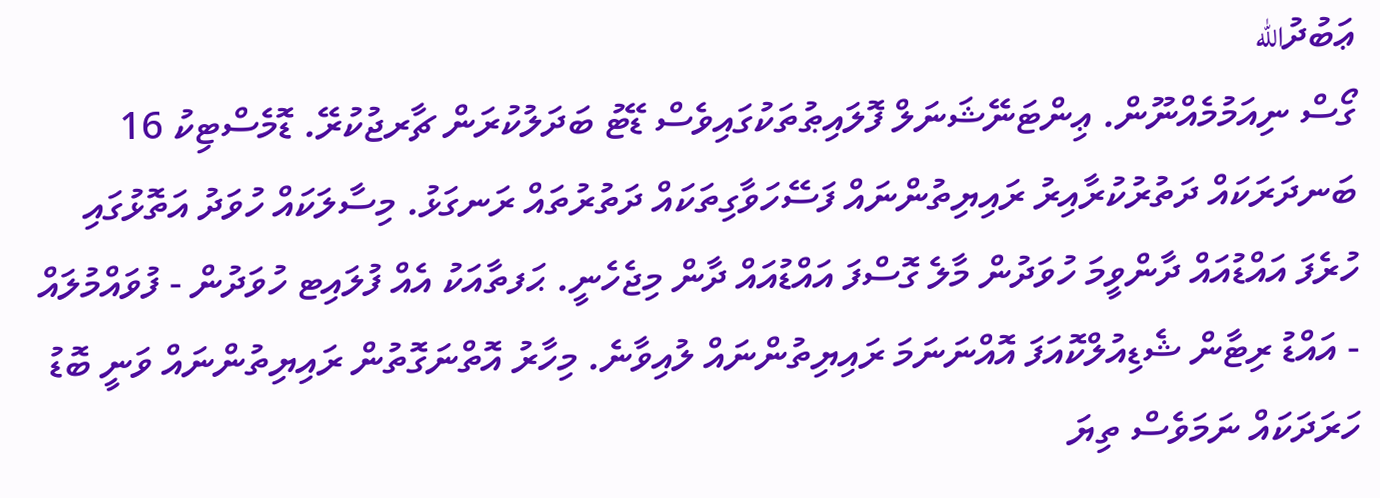ޢަބުދުالله
ގޯސް ނިއަމުމެއްނޫން. ޢިންޓަނޭޝަނަލް ފޮލައިޠުތަކުގައިވެސް ޑޭޓު ބަދަލުކުރަން ޗާރޖުކުރޭ. ޑޮމެސްޓިކު 16 ބަނދަރަކައް ދަތުރުކުރާއިރު ރައިޔިތުންނައް ފަސޭހަވާގިތަކައް ދަތުރުތައް ރަނގަޅު. މިސާލަކައް ހުވަދު އަތޮޅުގައި ހުރެފަ އައްޑުއައް ދާންވީމަ ހުވަދުން މާލެ ގޮސްފަ އައްޑުއައް ދާން މިޖެހެނީ. ޙަފތާއަކު އެއް ފުލައިޓ ހުވަދުން - ފުވައްމުލައް - އައްޑު ރިޓާން ޝެޑިއުލްކޮއަފަ އޮއްނަނަމަ ރައިޔިތުންނައް ލުއިވާނެ. މިހާރު އޮތްނަގޮތުން ރައިޔިތުންނައް ވަނީ ބޮޑު ހަރަދަކައް ނަމަވެސް ތިޔަ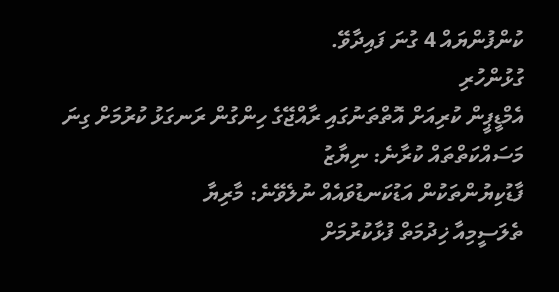ކުންފުންޔައް 4 ގުނަ ފައިދާވޭ.
ގުޅުންހުރި
އެމްޑީޕީން ކުރިއަށް އޮތްތަނުގައި ރާއްޖޭގެ ހިންގުން ރަނގަޅު ކުރުމަށް ގިނަ މަސައްކަތްތައް ކުރާނެ: ނިޔާޒު
ފާޑުކިޔުންތަކުން އަޑުކަނޑުވައެއް ނުލެވޭނެ: މާރިޔާ
ތެލަސީމިއާ ޚިދުމަތް ފުޅާކުރުމަށް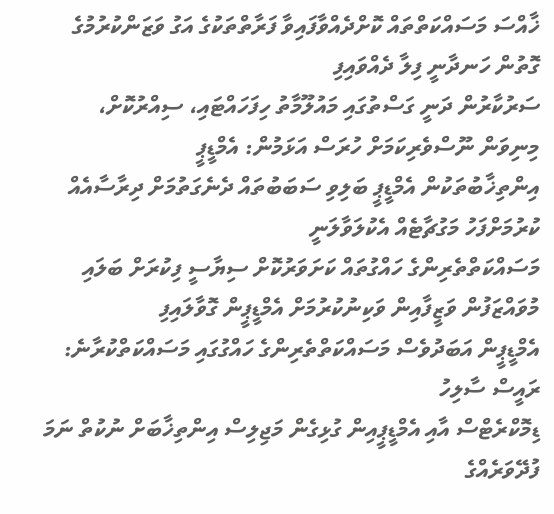ޚާއްސަ މަސައްކަތްތައް ކޮށްދެއްވާފައިވާ ފަރާތްތަކުގެ އަގު ވަޒަންކުރުމުގެ ގޮތުން ހަނދާނީ ފިލާ ދެއްވައިފި
ސަރުކާރުން ދަނީ ގަސްތުގައި މައުލޫމާތު ހިފަހައްޓައި، ސިއްރުކޮށް، މިނިވަން ނޫސްވެރިކަމަށް ހުރަސް އަޅަމުން: އެމްޑީޕީ
އިންތިޚާބުތަކުން އެމްޑީޕީ ބަލިވި ސަބަބުތައް ދެނެގަތުމަށް ދިރާސާއެއް ކުރުމަށްފަހު މަގުޗާޓެއް އެކުލަވާލަނީ
މަސައްކަތްތެރިންގެ ހައްގުތައް ކަށަވަރުކޮށް ސިޔާސީ ފިކުރަށް ބަލައި މުވައްޒަފުން ވަޒީފާއިން ވަކިނުކުރުމަށް އެމްޑީޕީން ގޮވާލައިފި
އެމްޑީޕީން އަބަދުވެސް މަސައްކަތްތެރިންގެ ހައްގުގައި މަސައްކަތްކުރާނެ: ރައީސް ސާލިހު
ޑިމޮކްރެޓްސް އާއި އެމްޑީޕީއިން ގުޅިގެން މަޖިލިސް އިންތިޚާބަށް ނުކުތް ނަމަ ފުދޭވަރެއްގެ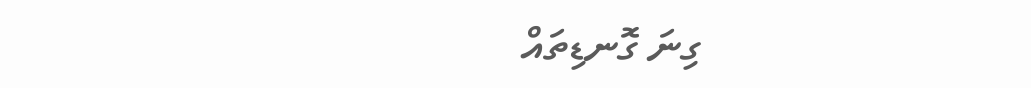ގިނަ ގޮނޑިތައް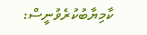ކާމިޔާބުކުރެވުނީސް: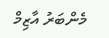މެންބަރު އާޒިމް